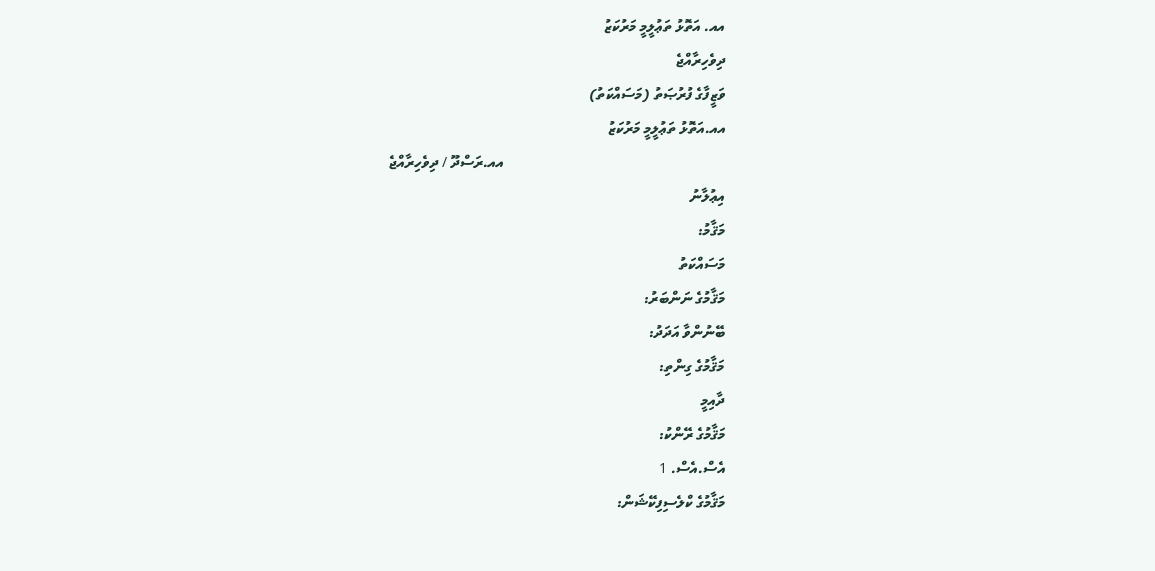އއ. އަތޮޅު ތަޢުލީމީ މަރުކަޒު
ދިވެހިރާއްޖެ
ވަޒީފާގެ ފުރުޞަތު (މަސައްކަތު)
އއ.އަތޮޅު ތަޢުލީމީ މަރުކަޒު
                                                             އއ.ރަސްދޫ / ދިވެހިރާއްޖެ
އިޢުލާނު
މަޤާމު:
މަސައްކަތު
މަޤާމުގެ ނަންބަރު:
ބޭނުންވާ އަދަދު:
މަޤާމުގެ ގިންތި:
ދާއިމީ
މަޤާމުގެ ރޭންކު:
އެސް.އެސް. 1
މަޤާމުގެ ކްލެސިފިކޭޝަން: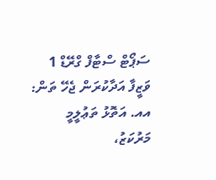ސަޕޯޓް ސްޓާފް ގްރޭޑް 1
ވަޒީފާ އަދާކުރަން ޖެހޭ ތަން:
އއ. އަތޮޅު ތަޢުލީމީ މަރުކަޒު،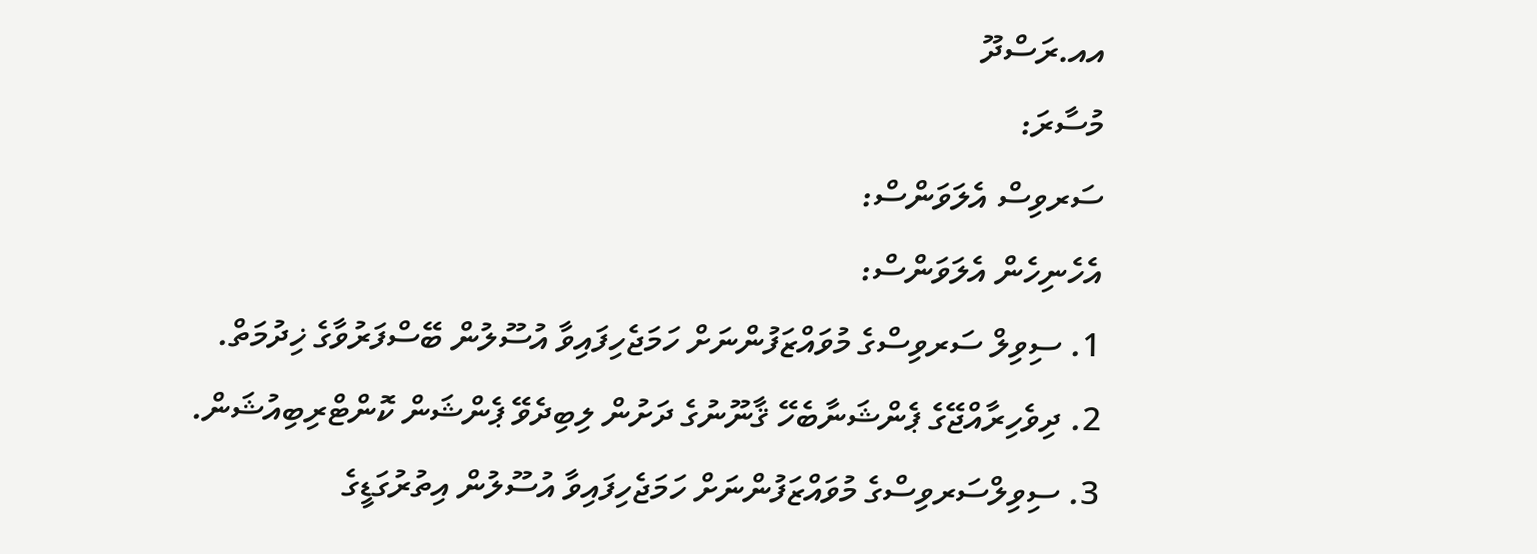އއ.ރަސްދޫ
މުސާރަ:
ސަރވިސް އެލަވަންސް:
އެހެނިހެން އެލަވަންސް:
1. ސިވިލް ސަރވިސްގެ މުވައްޒަފުންނަށް ހަމަޖެހިފައިވާ އުސޫލުން ބޭސްފަރުވާގެ ޚިދުމަތް.
2. ދިވެހިރާއްޖޭގެ ޕެންޝަނާބެހޭ ޤާނޫނުގެ ދަށުން ލިބިދެވޭ ޕެންޝަން ކޮންޓްރިބިއުޝަން.
3. ސިވިލްސަރވިސްގެ މުވައްޒަފުންނަށް ހަމަޖެހިފައިވާ އުސޫލުން އިތުރުގަޑީގެ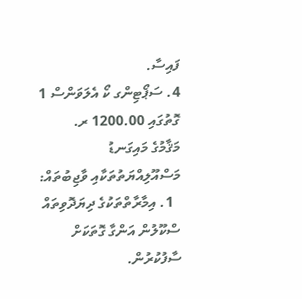ފައިސާ.
4. ސަޕޯޓިންގ ކޯ އެލަވަންސް 1 ގޮތުގައި 1200.00 ރ.
މަޤާމުގެ މައިގަނޑު މަސްއޫލިއްޔަތުތަކާއި ވާޖިބުތައް:
  1. އިމާރާތްތަކުގެ ދިޔަދޮވިތައް ސްކޫލުން އަންގާ ގޮތަކަށް ސާފުކުރުން.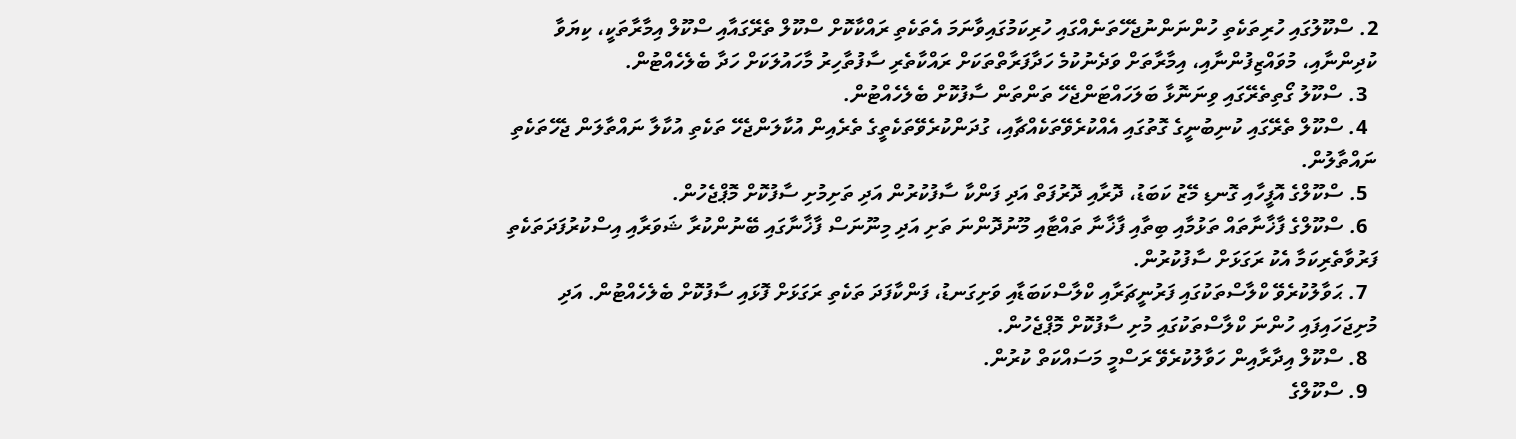2. ސްކޫލުގައި ހުރިތަކެތި ހުންނަންނުޖެހޭތަނެއްގައި ހުރިކަމުގައިވާނަމަ އެތަކެތި ރައްކާކޮށް ސްކޫލް ތެރޭގައާއި ސްކޫލް އިމާރާތަކީ، ކިޔަވާ ކުދިންނާއި، މުވައްޒިފުންނާއި، އިމާރާތަށް ވަދެނުކުމެ ހަދާފަރާތްތަކަށް ރައްކާތެރި ސާފުތާހިރު މާހައުލަކަށް ހަދާ ބެލެހެއްޓުން.
  3. ސްކޫލު ގޯތިތެރޭގައި ވިނަނޮޅާ ބަލަހައްޓަންޖެހޭ ތަންތަން ސާފުކޮށް ބެލެހެއްޓުން.
  4. ސްކޫލް ތެރޭގައި ކުނިބުނީގެ ގޮތުގައި އެއްކުރެވޭތަކެއްޗާއި، ގުދަންކުރެވޭތަކެތީގެ ތެރެއިން އުކާލަންޖެހޭ ތަކެތި އުކާލާ ނައްތާލަން ޖެހޭތަކެތި ނައްތާލުން.
  5. ސްކޫލްގެ އޮފީހާއި ގޮނޑި މޭޒު ކަބަޑު، ދޮރާއި ދޮރުފަތް އަދި ފަންކާ ސާފުކުރުން އަދި ތަށިމުށި ސާފުކޮށް މޮޕްޖެހުން.
  6. ސްކޫލްގެ ފާޚާނާތައް ތަޅުމާއި ބިތާއި ފާޚާނާ ތައްޓާއި މޫނުދޮންނަ ތަށި އަދި މިނޫނަސް ފާޚާނާގައި ބޭނުންކުރާ ޝަވަރާއި އިސްކުރުފަދަތަކެތި ފަރުވާތެރިކަމާ އެކު ރަގަޅަށް ސާފުކުރުން.
  7. ޙަވާލުކުރެވޭ ކްލާސްތަކުގައި ފަރުނީޗަރާއި ކްލާސްކަބަޑާއި ވަށިގަނޑު، ފަންކާފަދަ ތަކެތި ރަގަޅަށް ފޮޅައި ސާފުކޮށް ބެލެހެއްޓުން. އަދި މުށިޖަހައިފައި ހުންނަ ކްލާސްތަކުގައި މުށި ސާފުކޮށް މޮޕްޖެހުން.
  8. ސްކޫލް އިދާރާއިން ހަވާލުކުރެވޭ ރަސްމީ މަސައްކަތް ކުރުން.
  9. ސްކޫލްގެ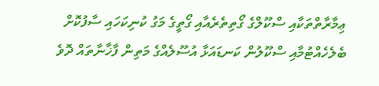ޢިމާރާތްތަކާއި ސްކޫލްގެ ގޯތިތެރެއާއި ގޯތީގެ މަގު ކުނިކަހައި ސާފުކޮށް ބެލެހެއްޓުމާއި ސްކޫލުން ކަނޑައަޅާ އުސޫލެއްގެ މަތިން ފާޚާނާތައް ދޮވެ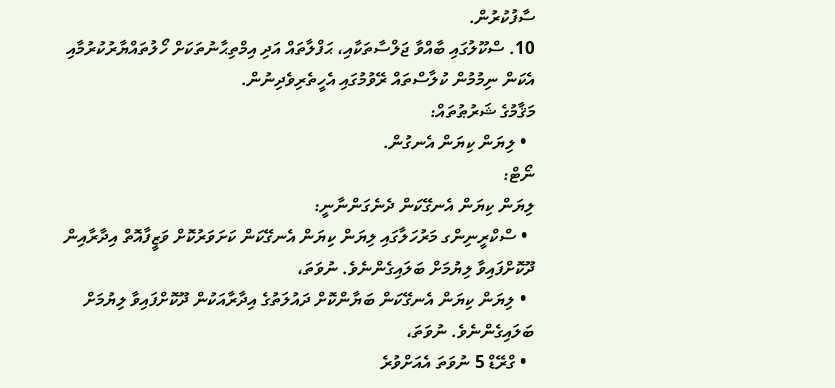ސާފުކުރުން.
10. ސްކޫލުގައި ބާއްވާ ޖަލްސާތަކާއި، ޙަފްލާތައް އަދި އިމްތިޙާނުތަކަށް ހޯލުތައްޔާރުކުރުމާއި އެކަން ނިމުމުން ކުލާސްތައް ރޭވުމުގައި އެހީތެރިވެދިނުން.
މަޤާމުގެ ޝަރުޠުތައް:
  • ލިޔަން ކިޔަން އެނގުން.
ނޯޓް:
ލިޔަން ކިޔަން އެނގޭކަން ދެނެގަންނާނީ:
  • ސްކްރީނިންގ މަރުހަލާގައި ލިޔަން ކިޔަން އެނގޭކަން ކަށަވަރުކޮށް ވަޒީފާއޮތް އިދާރާއިން ދޫކޮށްފައިވާ ލިޔުމަށް ބަލައިގެންނެވެ. ނުވަތަ،
  • ލިޔަން ކިޔަން އެނގޭކަން ބަޔާންކޮށް ދައުލަތުގެ އިދާރާއަކުން ދޫކޮށްފައިވާ ލިޔުމަށް ބަލައިގެންނެވެ. ނުވަތަ،
  • ގްރޭޑް 5 ނުވަތަ އެއަށްވުރެ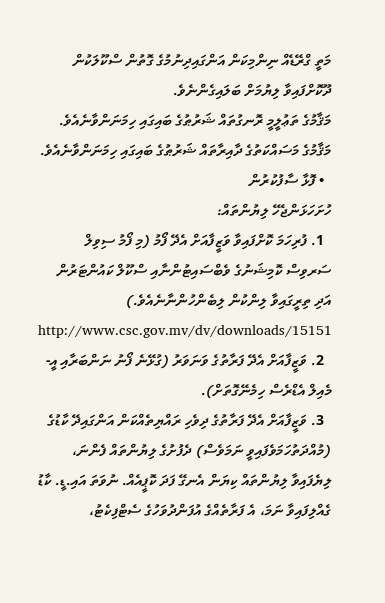މަތީ ގްރޭޑެއް ނިންމިކަން އަންގައިދިނުމުގެ ގޮތުން ސްކޫލަކުން ދޫކޮށްފައިވާ ލިޔުމަށް ބަލައިގެންނެވެ.
މަޤާމުގެ ތަޢުލީމީ ރޮނގުތައް ޝަރުޠުގެ ބައިގައި ހިމަނަންވާނެއެވެ.
މަޤާމުގެ މަސައްކަތުގެ ދާއިރާތައް ޝަރުޠުގެ ބައިގައި ހިމަނަންވާނެއެވެ.
  • ފޮޅާ ސާފުކުރުން
ހުށަހަޅަންޖެހޭ ލިޔުންތައް:
  1. ފުރިހަމަ ކޮށްފައިވާ ވަޒީފާއަށް އެދޭ ފޯމު (މި ފޯމު ސިވިލް ސަރވިސް ކޮމިޝަނުގެ ވެބްސައިޓުންނާއި ސްކޫލް ކައުންޓަރުން އަދި ތިރީގައިވާ ލިންކުން ލިބެންހުންނާނެއެވެ.)  http://www.csc.gov.mv/dv/downloads/15151
  2. ވަޒީފާއަށް އެދޭ ފަރާތުގެ ވަނަވަރު (ގުޅޭނެ ފޯނު ނަންބަރާއި އީ-މެއިލް އެޑްރެސް ހިމެނޭގޮތަށް).
  3. ވަޒީފާއަށް އެދޭ ފަރާތުގެ ދިވެހި ރައްޔިތެއްކަން އަންގައިދޭ ކާޑުގެ (މުއްދަތުހަމަވެފައިވީ ނަމަވެސް) ދެފުށުގެ ލިޔުންތައް ފެންނަ، ލިޔެފައިވާ ލިޔުންތައް ކިޔަން އެނގޭ ފަދަ ކޮޕީއެއް. ނުވަތަ އައި.ޑީ. ކާޑު ގެއްލިފައިވާ ނަމަ، އެ ފަރާތެއްގެ އުފަންދުވަހުގެ ސެޓްފިކެޓު،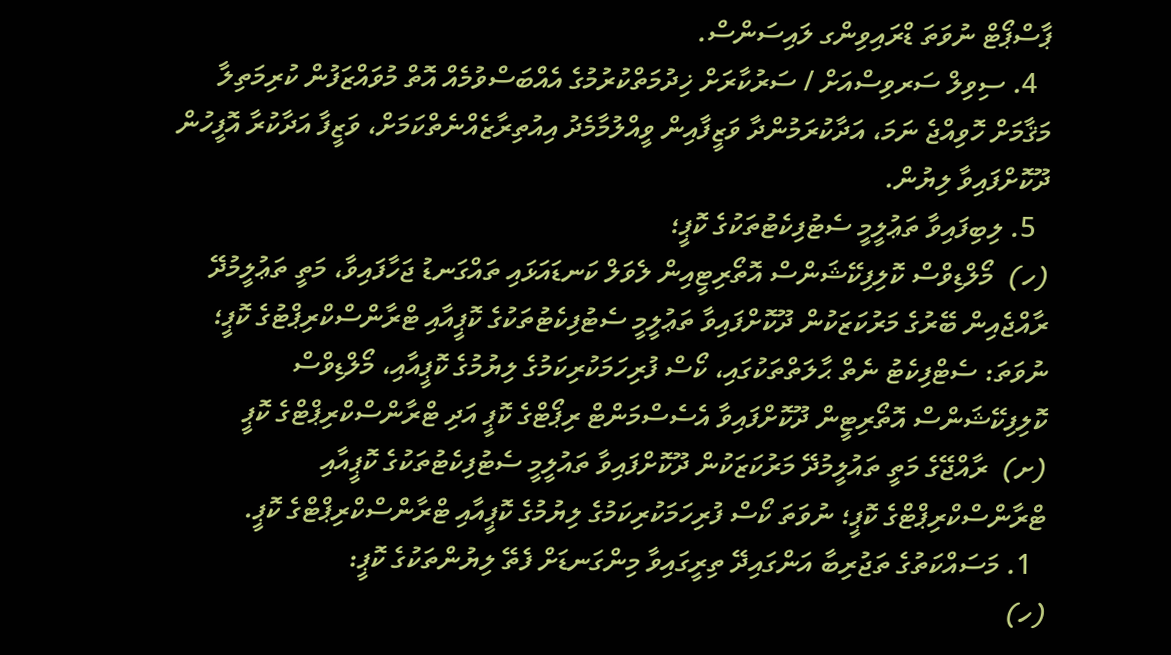ޕާސްޕޯޓް ނުވަތަ ޑްރައިވިންގ ލައިސަންސް.
  4. ސިވިލް ސަރވިސްއަށް / ސަރުކާރަށް ޚިދުމަތްކުރުމުގެ އެއްބަސްވުމެއް އޮތް މުވައްޒަފުން ކުރިމަތިލާ މަޤާމަށް ހޮވިއްޖެ ނަމަ، އަދާކުރަމުންދާ ވަޒީފާއިން ވީއްލުމާމެދު އިއުތިރާޒެއްނެތްކަމަށް، ވަޒީފާ އަދާކުރާ އޮފީހުން ދޫކޮށްފައިވާ ލިޔުން.
  5. ލިބިފައިވާ ތަޢުލީމީ ސެޓުފިކެޓުތަކުގެ ކޮޕީ؛
(ހ)  މޯލްޑިވްސް ކޮލިފިކޭޝަންސް އޮތޯރިޓީއިން ލެވަލް ކަނޑައަޅައި ތައްގަނޑު ޖަހާފައިވާ، މަތީ ތަޢުލީމުދޭ ރާއްޖެއިން ބޭރުގެ މަރުކަޒަކުން ދޫކޮށްފައިވާ ތަޢުލީމީ ސެޓުފިކެޓުތަކުގެ ކޮޕީއާއި ޓްރާންސްކްރިޕްޓުގެ ކޮޕީ؛ ނުވަތަ: ސެޓްފިކެޓު ނެތް ޙާލަތްތަކުގައި، ކޯސް ފުރިހަމަކުރިކަމުގެ ލިޔުމުގެ ކޮޕީއާއި، މޯލްޑިވްސް ކޮލިފިކޭޝަންސް އޮތޯރިޓީން ދޫކޮށްފައިވާ އެސެސްމަންޓް ރިޕޯޓްގެ ކޮޕީ އަދި ޓްރާންސްކްރިޕްޓްގެ ކޮޕީ
(ށ)  ރާއްޖޭގެ މަތީ ތައުލީމުދޭ މަރުކަޒަކުން ދޫކޮށްފައިވާ ތައުލީމީ ސެޓުފިކެޓުތަކުގެ ކޮޕީއާއި ޓްރާންސްކްރިޕްޓްގެ ކޮޕީ؛ ނުވަތަ ކޯސް ފުރިހަމަކުރިކަމުގެ ލިޔުމުގެ ކޮޕީއާއި ޓްރާންސްކްރިޕްޓްގެ ކޮޕީ.
  1. މަސައްކަތުގެ ތަޖުރިބާ އަންގައިދޭ ތިރީގައިވާ މިންގަނޑަށް ފެތޭ ލިޔުންތަކުގެ ކޮޕީ:
(ހ)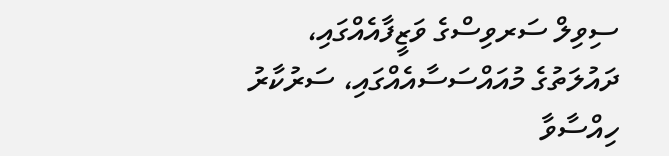ސިވިލް ސަރވިސްގެ ވަޒީފާއެއްގައި، ދައުލަތުގެ މުއައްސަސާއެއްގައި، ސަރުކާރު ހިއްސާވާ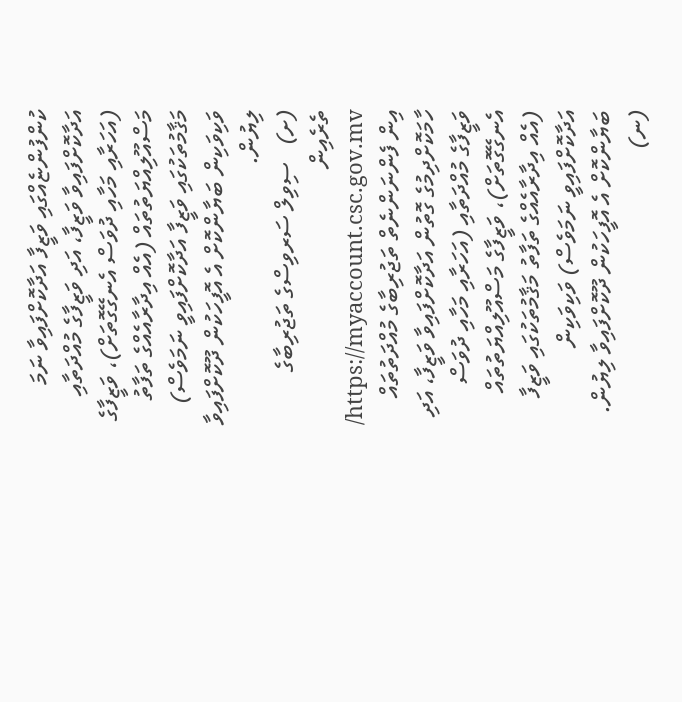ކުންފުންޏެއްގައި ވަޒީފާ އަދާކޮށްފައިވާ ނަމަ އަދާކޮށްފައިވާ ވަޒީފާ، އަދި ވަޒީފާގެ މުއްދަތާއި (އަހަރާއި މަހާއި ދުވަސް އެނގޭގޮތަށް)، ވަޒީފާގެ މަސްއޫލިއްޔަތުތައް (އެއް އިދާރާއެއްގެ ތަފާތު މަޤާމުތަކުގައި ވަޒީފާ އަދާކޮށްފައިވީ ނަމަވެސް) ވަކިވަކިން ބަޔާންކޮށް އެ އޮފީހަކުން ދޫކޮށްފައިވާ ލިޔުން.
(ށ)   ސިވިލް ސަރވިސްގެ ތަޖުރިބާގެ ތެރެއިން https://myaccount.csc.gov.mv/ އިން ފެންނަންނެތް ތަޖުރިބާގެ މުއްދަތުތައް ހާމަކޮށްދިމުގެ ގޮތުން އަދާކޮށްފައިވާ ވަޒީފާ، އަދި ވަޒީފާގެ މުއްދަތާއި (އަހަރާއި މަހާއި ދުވަސް އެނގޭގޮތަށް)، ވަޒީފާގެ މަސްއޫލިއްޔަތުތައް (އެއް އިދާރާއެއްގެ ތަފާތު މަޤާމުތަކުގައި ވަޒީފާ އަދާކޮށްފައިވީ ނަމަވެސް) ވަކިވަކިން ބަޔާންކޮށް އެ އޮފީހަކުން ދޫކޮށްފައިވާ ލިޔުން.
(ނ)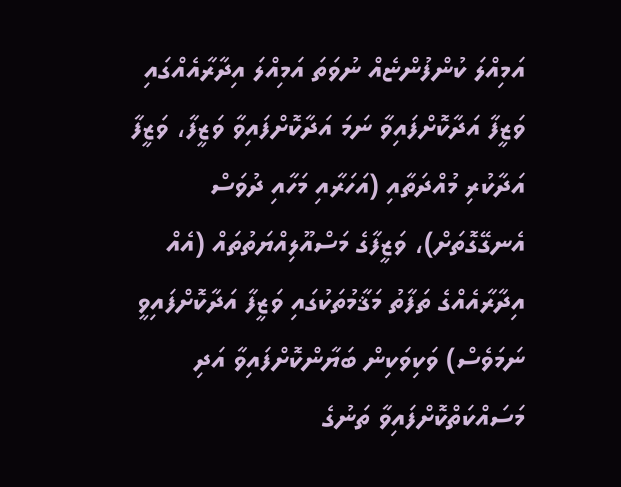އަމިއްލަ ކުންފުންޏެއް ނުވަތަ އަމިއްލަ އިދާރާއެއްގައި ވަޒީފާ އަދާކޮށްފައިވާ ނަމަ އަދާކޮށްފައިވާ ވަޒީފާ، ވަޒީފާ އަދާކުރި މުއްދަތާއި (އަހަރާއި މަހާއި ދުވަސް އެނގޭގޮތަށް)، ވަޒީފާގެ މަސްއޫލިއްޔަތުތައް (އެއް އިދާރާއެއްގެ ތަފާތު މަޤާމުތަކުގައި ވަޒީފާ އަދާކޮށްފައިވީ ނަމަވެސް) ވަކިވަކިން ބަޔާންކޮށްފައިވާ އަދި މަސައްކަތްކޮށްފައިވާ ތަނުގެ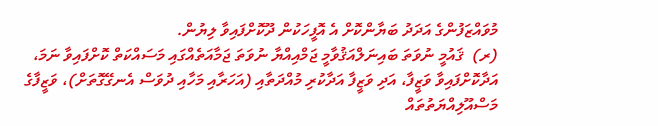މުވައްޒަފުންގެ އަދަދު ބަޔާންކޮށް އެ އޮފީހަކުން ދޫކޮށްފައިވާ ލިޔުން.
(ރ)  ޤައުމީ ނުވަތަ ބައިނަލްއަޤުވާމީ ޖަމްއިއްޔާ ނުވަތަ ޖަމާއަތެއްގައި މަސައްކަތް ކޮށްފައިވާ ނަމަ، އަދާކޮށްފައިވާ ވަޒީފާ، އަދި ވަޒީފާ އަދާކުރި މުއްދަތާއި (އަހަރާއި މަހާއި ދުވަސް އެނގޭގޮތަށް)، ވަޒީފާގެ މަސްއޫލިއްޔަތުތައް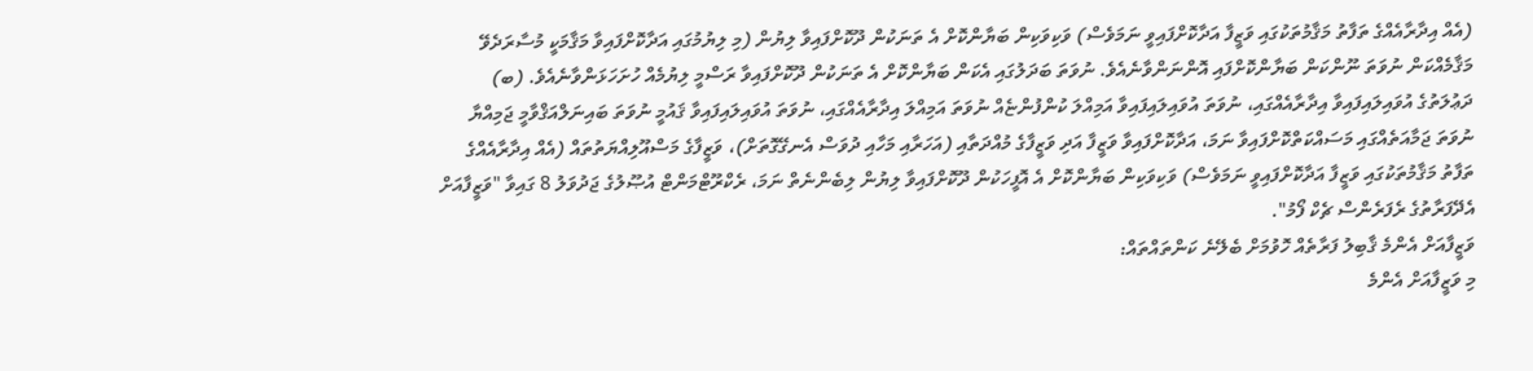(އެއް އިދާރާއެއްގެ ތަފާތު މަޤާމުތަކުގައި ވަޒީފާ އަދާކޮށްފައިވީ ނަމަވެސް) ވަކިވަކިން ބަޔާންކޮށް އެ ތަނަކުން ދޫކޮށްފައިވާ ލިޔުން (މި ލިޔުމުގައި އަދާކޮށްފައިވާ މަޤާމަކީ މުސާރަދެވޭ މަޤާމެއްކަން ނުވަތަ ނޫންކަން ބަޔާންކޮށްފައި އޮންނަންވާނެއެވެ. ނުވަތަ ބަދަލުގައި އެކަން ބަޔާންކޮށް އެ ތަނަކުން ދޫކޮށްފައިވާ ރަސްމީ ލިޔުމެއް ހުށަހަޅަންވާނެއެވެ. (ބ)  ދަޢުލަތުގެ އުވައިލައިފައިވާ އިދާރާއެއްގައި، ނުވަތަ އުވައިލައިފައިވާ އަމިއްލަ ކުންފުންޏެއް ނުވަތަ އަމިއްލަ އިދާރާއެއްގައި، ނުވަތަ އުވައިލައިފައިވާ ޤައުމީ ނުވަތަ ބައިނަލްއަޤްވާމީ ޖަމިއްޔާ ނުވަތަ ޖަމާއަތެއްގައި މަސައްކަތްކޮށްފައިވާ ނަމަ، އަދާކޮށްފައިވާ ވަޒީފާ އަދި ވަޒީފާގެ މުއްދަތާއި (އަހަރާއި މަހާއި ދުވަސް އެނގޭގޮތަށް)، ވަޒީފާގެ މަސްއޫލިއްޔަތުތައް (އެއް އިދާރާއެއްގެ ތަފާތު މަޤާމުތަކުގައި ވަޒީފާ އަދާކޮށްފައިވީ ނަމަވެސް) ވަކިވަކިން ބަޔާންކޮށް އެ އޮފީހަކުން ދޫކޮށްފައިވާ ލިޔުން ލިބެންނެތް ނަމަ، ރެކްރޫޓްމަންޓް އުޞޫލުގެ ޖަދުވަލު 8 ގައިވާ "ވަޒީފާއަށް އެދޭފަރާތުގެ ރެފަރެންސް ޗެކް ފޯމު".
ވަޒީފާއަށް އެންމެ ޤާބިލު ފަރާތެއް ހޮވުމަށް ބެލޭނެ ކަންތައްތައް:
މި ވަޒީފާއަށް އެންމެ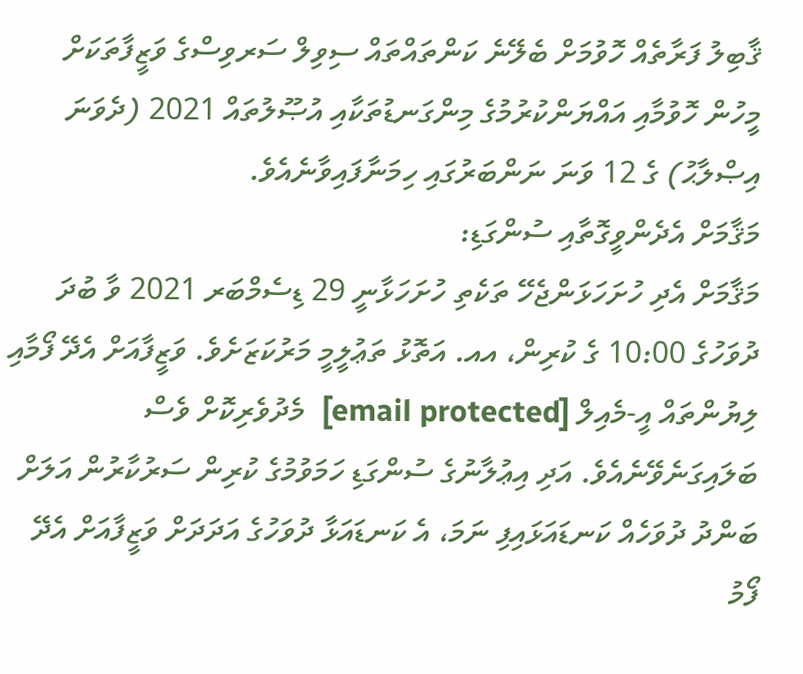ޤާބިލު ފަރާތެއް ހޮވުމަށް ބެލޭނެ ކަންތައްތައް ސިވިލް ސަރވިސްގެ ވަޒީފާތަކަށް މީހުން ހޮވުމާއި އައްޔަންކުރުމުގެ މިންގަނޑުތަކާއި އުޞޫލުތައް 2021 (ދެވަނަ އިޞްލާޙު) ގެ 12 ވަނަ ނަންބަރުގައި ހިމަނާފައިވާނެއެވެ.
މަޤާމަށް އެދެންވީގޮތާއި ސުންގަޑި:
މަޤާމަށް އެދި ހުށަހަޅަންޖެހޭ ތަކެތި ހުށަހަޅާނީ 29 ޑިސެމްބަރ 2021 ވާ ބުދަ ދުވަހުގެ 10:00 ގެ ކުރިން، އއ. އަތޮޅު ތަޢުލީމީ މަރުކަޒަށެވެ. ވަޒީފާއަށް އެދޭ ފޯމާއި ލިޔުންތައް އީ-މެއިލް [email protected]  މެދުވެރިކޮށް ވެސް ބަލައިގަނެވޭނެއެވެ. އަދި އިޢުލާނުގެ ސުންގަޑި ހަމަވުމުގެ ކުރިން ސަރުކާރުން އަލަށް ބަންދު ދުވަހެއް ކަނޑައަޅައިފި ނަމަ، އެ ކަނޑައަޅާ ދުވަހުގެ އަދަދަށް ވަޒީފާއަށް އެދޭ ފޯމު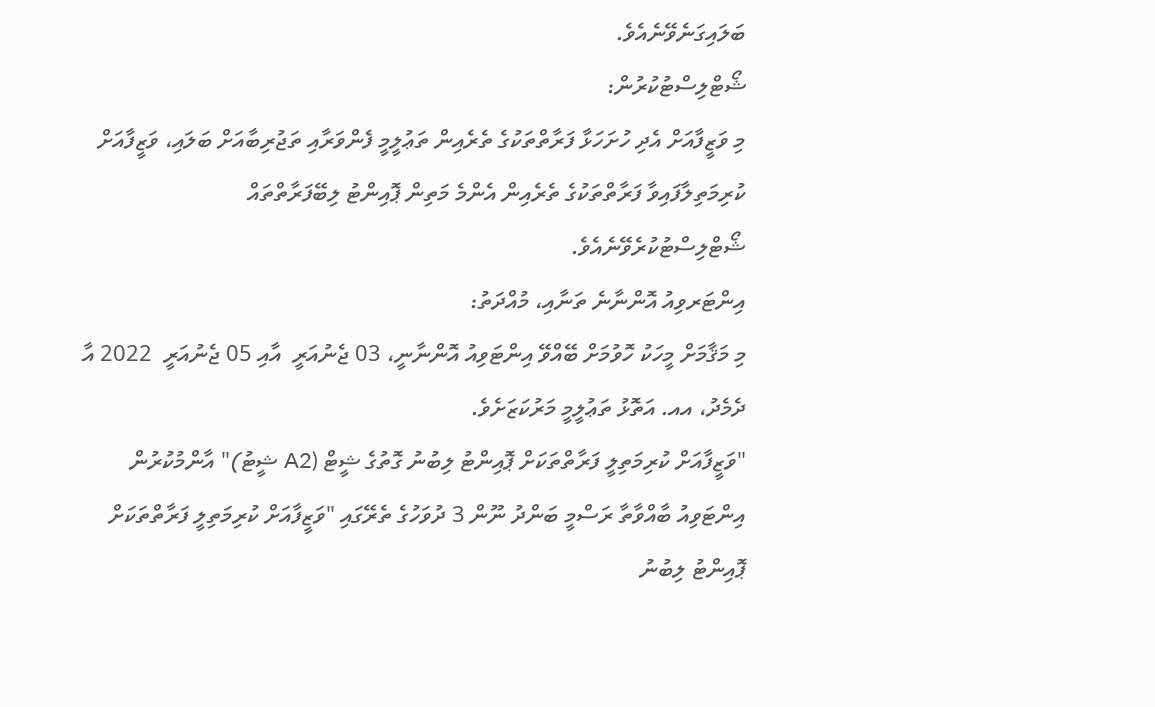ބަލައިގަނެވޭނެއެވެ.
ޝޯޓްލިސްޓުކުރުން:
މި ވަޒީފާއަށް އެދި ހުށަހަޅާ ފަރާތްތަކުގެ ތެރެއިން ތަޢުލީމީ ފެންވަރާއި ތަޖުރިބާއަށް ބަލައި، ވަޒީފާއަށް ކުރިމަތިލާފައިވާ ފަރާތްތަކުގެ ތެރެއިން އެންމެ މަތިން ޕޮއިންޓު ލިބޭފަރާތްތައް ޝޯޓްލިސްޓުކުރެވޭނެއެވެ.
އިންޓަރވިއު އޮންނާނެ ތަނާއި، މުއްދަތު:
މި މަޤާމަށް މީހަކު ހޮވުމަށް ބޭއްވޭ އިންޓަވިއު އޮންނާނީ، 03 ޖެނުއަރީ  އާއި 05 ޖެނުއަރީ  2022 އާ ދެމެދު، އއ. އަތޮޅު ތަޢުލީމީ މަރުކަޒަށެވެ.
"ވަޒީފާއަށް ކުރިމަތިލީ ފަރާތްތަކަށް ޕޮއިންޓު ލިބުނު ގޮތުގެ ޝީޓް (A2 ޝީޓު)" އާންމުކުރުން
އިންޓަވިއު ބާއްވާތާ ރަސްމީ ބަންދު ނޫން 3 ދުވަހުގެ ތެރޭގައި "ވަޒީފާއަށް ކުރިމަތިލީ ފަރާތްތަކަށް ޕޮއިންޓު ލިބުނު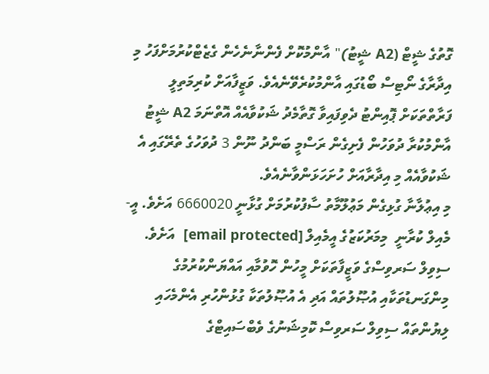ގޮތުގެ ޝީޓް (A2 ޝީޓު)" އާންމުކޮށް ފެންނާނެހެން ގެޒެޓްކުރުމަށްފަހު މި އިދާރާގެ ނޯޓިސް ބޯޑުގައި އާންމުކުރެވޭނެއެވެ. ވަޒީފާއަށް ކުރިމަތިލީ ފަރާތްތަކަށް ޕޮއިންޓު ދެވިފައިވާ ގޮތާމެދު ޝަކުވާއެއް އޮތްނަމަ A2 ޝީޓު އާންމުކުރާ ދުވަހުން ފެށިގެން ރަސްމީ ބަންދު ނޫން 3 ދުވަހުގެ ތެރޭގައި އެ ޝަކުވާއެއް މި އިދާރާއަށް ހުށަހަޅަންވާނެއެވެ.
މި އިޢުލާނާ ގުޅިގެން މަޢުލޫމާތު ސާފުކުރުމަށް ގުޅާނީ 6660020 އަށެވެ. އީ-މެއިލް ކުރާނީ  މިމަރުކަޒުގެ އީމެއިލް [email protected]  އަށެވެ.
ސިވިލް ސަރވިސްގެ ވަޒީފާތަކަށް މީހުން ހޮވުމާއި އައްޔަންކުރުމުގެ މިންގަނޑުތަކާއި އުޞޫލުތައް އަދި އެ އުޞޫލުތަކާ ގުޅުންހުރި އެންމެހައި ލިޔުންތައް ސިވިލް ސަރވިސް ކޮމިޝަނުގެ ވެބްސައިޓްގެ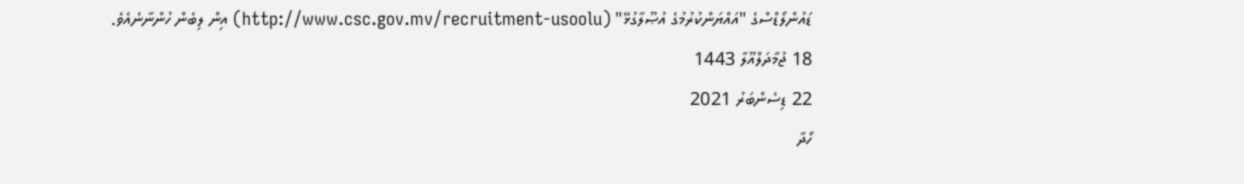ޑައުންލޯޑްސްގެ "އައްޔަންކުރުމުގެ އުޞޫލާގުޅޭ" (http://www.csc.gov.mv/recruitment-usoolu) އިން ލިބެން ހުންނާނެއެވެ.
18 ޖުމާދަލްއޫލާ 1443
22 ޑިސެންބަރު 2021
ހޯދާ